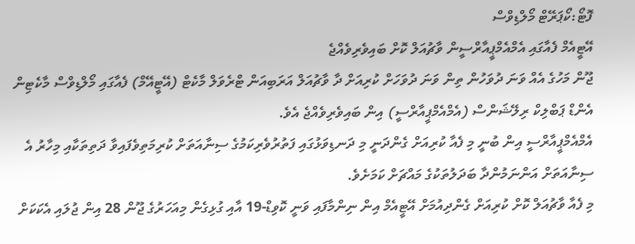ފޮޓޯ:ކޯޕަރޭޓް މޯލްޑިވްސް
އޭޓީއެމް ފެއާގައި އެމްއެމްޕީއާރްސީން ވާޗުއަލް ކޮށް ބައިވެރިވެއްޖެ
ޖޫން މަހުގެ އެއް ވަނަ ދުވަހުން ތިން ވަނަ ދުވަހަށް ކުރިއަށް ދާ ވާޗުއަލް އަރަބިއަން ޓްރެވަލް މާކެޓް (އޭޓީއޭމް) ފެއާގައި މޯލްޑިވްސް މާކެޓިން އެންޑް ޕަބްލިކް ރިލޭޝަންސް (އެމްއެމްޕީއާރްސީ) އިން ބައިވެރިވެއްޖެ އެވެ.
އެމްއެމްޕީއާރްސީ އިން ބުނީ މި ފެއާ ކުރިއަށް ގެންދަނީ މި ދަނޑިވަޅުގައި ފަތުރުވެރިކަމުގެ ސިނާއަތަށް ކުރިމަތިވެފައިވާ ދަތިތަކާއި މިހާރު އެ ސިނާއަތަށް އަންނަމުންދާ ބަދަލުތަކުގެ މައްޗަށް ކަމަށެވެ.
މި ފެއާ ވާޗުއަލް ކޮށް ކުރިއަށް ގެންދިއުމަށް އޭޓީއެމް އިން ނިންމާފައި ވަނީ ކޮވިޑް-19 އާއި ގުޅިގެން މިއަހަރުގެ ޖޫން 28 އިން ޖުލައި އެކަކަށް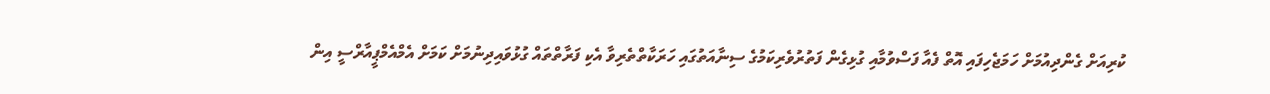ކުރިއަށް ގެންދިއުމަށް ހަމަޖެހިފައި އޮތް ފެއާ ފަސްވުމާއި ގުޅިގެން ފަތުރުވެރިކަމުގެ ސިނާއަތުގައި ހަރަކާތްތެރިވާ އެކި ފަރާތްތައް ގުޅުވައިދިނުމަށް ކަމަށް އެމްއެމްޕީއާރްސީ އިން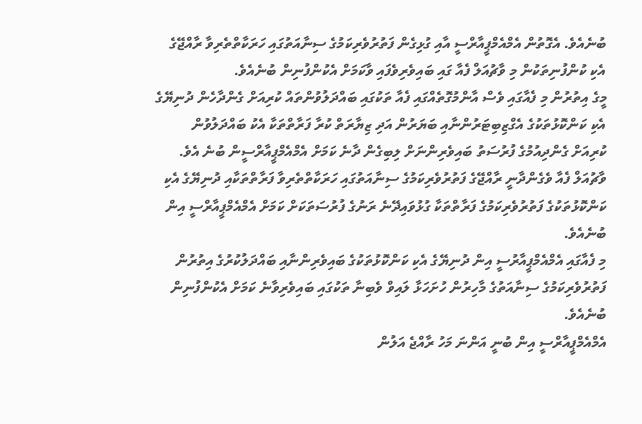ބުނެއެވެ. އެގޮތުން އެމްއެމްޕީއާރްސީ އާއި ގުޅިގެން ފަތުރުވެރިކަމުގެ ސިނާއަތުގައި ހަރަކާތްތެރިވާ ރާއްޖޭގެ އެކި ކުންފުނިތަކުން މި ވާޗުއަލް ފެއާ ގައި ބައިވެރިވެފައި ވާކަމަށް އެކުންފުނިން ބުނެއެވެ.
މީގެ އިތުރުން މި ފެއާގައި ވެސް އާންމުގޮތެއްގައި ފެއާ ތަކުގައި ބައްދަލުވުންތައް ކުރިއަށް ގެންދާހެން ދުނިޔޭގެ އެކި ކަންކޮޅުތަކުގެ އެގްޒިބިޓަރުންނާއި ބަޔަރުން އަދި ޒިޔާރަތް ކުރާ ފަރާތްތަކާ އެކު ބައްދަލުވުން ކުރިއަށް ގެންދިއުމުގެ ފުރުސަތު ބައިވެރިންނަށް ލިބިގެން ދާނެ ކަމަށް އެމްއެމްޕީއާރްސީން ބުނެ އެވެ.  ވާޗުއަލް ފެއާ ވެގެންދާނީ ރާއްޖޭގެ ފަތުރުވެރިކަމުގެ ސިނާއަތުގައި ހަރަކާތްތެރިވާ ފަރާތްތަކާއި ދުނިޔޭގެ އެކި ކަންކޮޅުތަކުގެ ފަތުރުވެރިކަމުގެ ފަރާތްތަކާ ގުޅުވައިދޭނެ ރަނުގެ ފުރުސަތަކަށް ކަމަށް އެމްއެމްޕީއާރްސީ އިން ބުނެއެވެ.
މި ފެއާގައި އެމްއެމްޕީއާރުސީ އިން ދުނިޔޭގެ އެކި ކަންކޮޅުތަކުގެ ބައިވެރިންނާއި ބައްދަލުކުރުގެ އިތުރުން ފަތުރުވެރިކަމުގެ ސިނާއަތުގެ މާހިރުން ހުށަހަޅާ ލައިވް ވެބިނާ ތަކުގައި ބައިވެރިވާނެ ކަމަށް އެކުންފުނިން ބުނެއެވެ.
އެމްއެމްޕީއާރްސީ އިން ބުނީ އަންނަ މަހު ރާއްޖެ އަލުން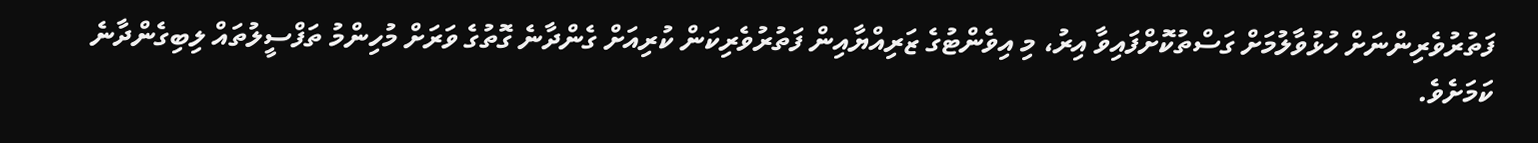ފަތުރުވެރިންނަށް ހުޅުވާލުމަށް ގަސްތުކޮށްފައިވާ އިރު، މި އިވެންޓުގެ ޒަރިއްޔާއިން ފަތުރުވެރިކަން ކުރިއަށް ގެންދާނެ ގޮތުގެ ވަރަށް މުހިންމު ތަފްސީލުތައް ލިބިގެންދާނެ ކަމަށެވެ.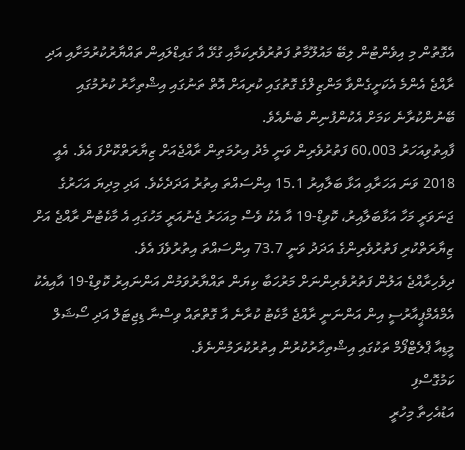އެގޮތުން މި އިވެންޓުން ލިބޭ މައުލޫމާތު ފަތުރުވެރިކަމާއި ގުޅޭ އާ ގައިޑްލައިން ތައްޔާރުކުރުމަށާއި އަދި ރާއްޖެ އެންމެ އެކަށީގެންވާ މަންޒިލްގެ ގޮތުގައި ކުރިއަށް އޮތް ތަނުގައި އިޝްތިހާރު ކުރުމުގައި ބޭނުންކުރާނެ ކަމަށް އެކުންފުނިން ބުނެއެވެ.
ފާއިތުވިއަހަރު 60،003 ފަތުރުވެރިން ވަނީ މެދު އިރުމަތިން ރާއްޖެއަށް ޒިޔާރަތްކޮށްފަ އެވެ. އެއީ 2018 ވަނަ އަހަރާއި އަޅާ ބަލާއިރު 15.1 އިންސައްތަ އިތުރު އަދަދެކެވެ. އަދި މިދިޔަ އަހަރުގެ ޖަނަވަރީ މަހާ އަޅާބަލާއިރު، ކޮވިޑް-19 އާ އެކު ވެސް މިއަހަރު ޖެނުއަރީ މަހުގައި އެ މާކެޓުން ރާއްޖެ އަށް ޒިޔާރަތްކުރި ފަތުރުވެރިންގެ އަދަދު ވަނީ 73.7 އިންސައްތަ އިތުރުވެފަ އެވެ.
ދިވެހިރާއްޖެ އަލުން ފަތުރުވެރިންނަށް މަރުހަބާ ކިޔަން ތައްޔާރުވަމުން އަންނައިރު ކޮވިޑް-19 އާއިއެކު އެމްއެމްޕީއާރުސީ އިން އަންނަނީ ރާއްޖެ މާކެޓު ކުރާނެ އާ ގޮތްތައް ވިސްނާ ޑިޖިޓަލް އަދި ސޯޝަލް މީޑިއާ ޕްލެޓްފޯމް ތަކުގައި އިޝްތިހާރުކުރުން އިތުރުކުރަމުންނެވެ.
ކަމުގޮސްފި
އަޑުއެހިތާ މިހުރީ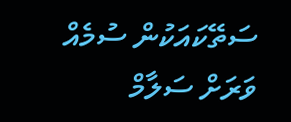ސަތޭކައަކުން ސުމެއް
ވަރަށް ސަލާމް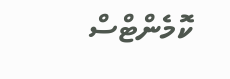ކޮމެންޓްސް